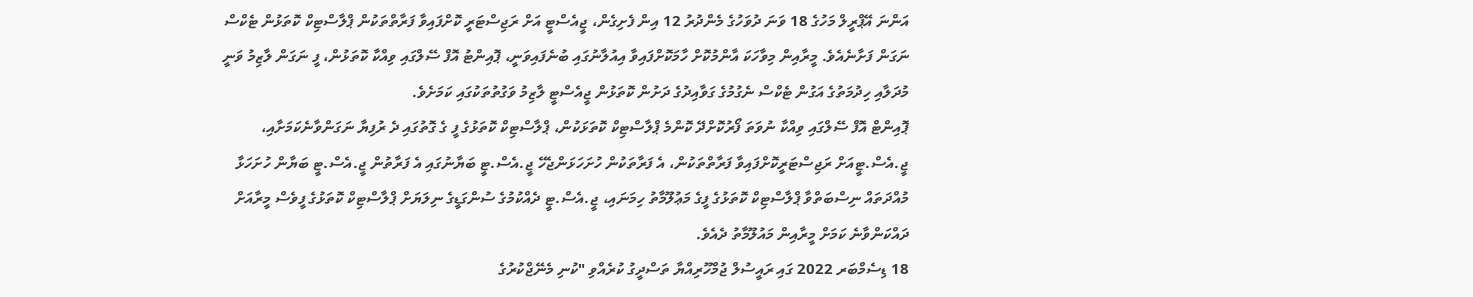އަންނަ އޭޕްރީލް މަހުގެ 18 ވަނަ ދުވަހުގެ މެންދުރު 12 އިން ފެށިގެން، ޖީއެސްޓީ އަށް ރަޖިސްޓަރީ ކޮށްފައިވާ ފަރާތްތަކުން ޕްލާސްޓިކް ކޮތަޅުން ޓެކްސް ނަގަން ފަށާނެއެވެ. މީރާއިން މިވާހަކަ އާންމުކޮށް ހާމަކޮށްފައިވާ އިއުލާނުގައި ބުނެފައިވަނީ، ޕޮއިންޓު އޮފް ސޭލްގައި ވިއްކާ ކޮތަޅުން، ފީ ނަގަން ލާޒިމު ވަނީ މުދަލާއި ހިދުމަތުގެ އަގުން ޓެކްސް ނެގުމުގެ ގަވާއިދުގެ ދަށުން ކޮތަޅުން ޖީއެސްޓީ ލާޒިމު ވަގުތުތަކުގައި ކަމަށެވެ.
ޕޮއިންޓް އޮފް ސޭލްގައި ވިއްކާ ނުވަތަ ފޯރުކޮށްދޭ ކޮންމެ ޕްލާސްޓިކް ކޮތަޅަކުން، ޕްލާސްޓިކް ކޮތަޅުގެ ފީ ގެ ގޮތުގައި ދެ ރުފިޔާ ނަގަންވާނެކަމަށާއި، ޖީ.އެސް.ޓީއަށް ރަޖިސްޓަރީކޮށްފައިވާ ފަރާތްތަކުން، އެ ފަރާތަކުން ހުށަހަޅަންޖެހޭ ޖީ.އެސް.ޓީ ބަޔާނުގައި އެ ފަރާތުން ޖީ.އެސް.ޓީ ބަޔާން ހުށަހަޅާ މުއްދަތައް ނިސްބަތްވާ ޕްލާސްޓިކް ކޮތަޅުގެ ފީގެ މަޢުލޫމާތު ހިމަނައި، ޖީ.އެސް.ޓީ ދެއްކުމުގެ ސުންގަޑީގެ ނިލަޔަށް ޕްލާސްޓިކް ކޮތަޅުގެ ފީވެސް މީރާއަށް ދައްކަންވާނެ ކަމަށް މީރާއިން މައުލޫމާތު ދެއެވެ.
18 ޑިސެމްބަރ 2022 ގައި ރައީސުލް ޖުމްހޫރިއްޔާ ތަސްދީގު ކުރެއްވި "ކުނި މެނޭޖްކުރުގެ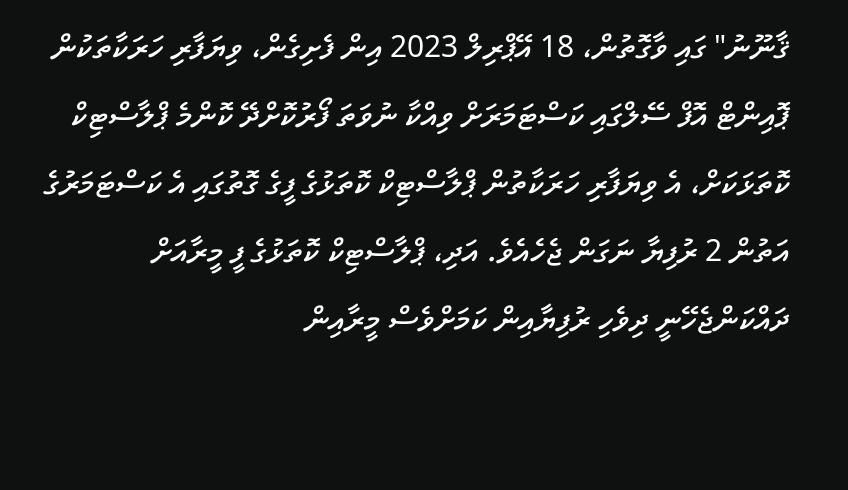ޤާނޫނު" ގައި ވާގޮތުން، 18 އޭޕްރިލް 2023 އިން ފެށިގެން، ވިޔަފާރި ހަރަކާތަކުން ޕޮއިންޓް އޮފް ސޭލްގައި ކަސްޓަމަރަށް ވިއްކާ ނުވަތަ ފޯރުކޮށްދޭ ކޮންމެ ޕްލާސްޓިކް ކޮތަޅަކަށް، އެ ވިޔަފާރި ހަރަކާތުން ޕްލާސްޓިކް ކޮތަޅުގެ ފީގެ ގޮތުގައި އެ ކަސްޓަމަރުގެ އަތުން 2 ރުފިޔާ ނަގަން ޖެހެއެވެ. އަދި، ޕްލާސްޓިކް ކޮތަޅުގެ ފީ މީރާއަށް ދައްކަންޖެހޭނީ ދިވެހި ރުފިޔާއިން ކަމަށްވެސް މީރާއިން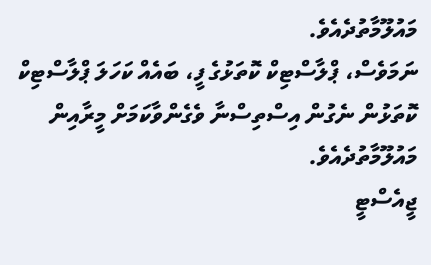މައުލޫމާތުދެއެވެ.
ނަމަވެސް، ޕްލާސްޓިކް ކޮތަޅުގެ ފީ، ބައެއް ކަހަލަ ޕްލާސްޓިކް ކޮތަޅުން ނެގުން އިސްތިސްނާ ވެގެންވާކަމަށް މީރާއިން މައުލޫމާތުދެއެވެ.
ޖީއެސްޓީ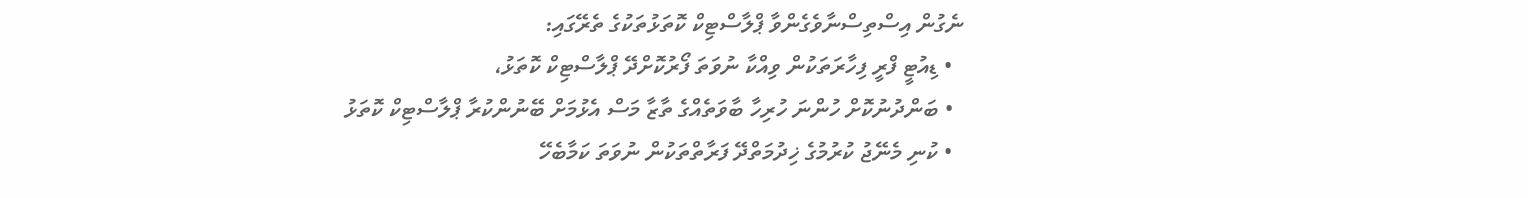ނެގުން އިސްތިސްނާވެގެންވާ ޕްލާސްޓިކް ކޮތަޅުތަކުގެ ތެރޭގައި:
  • ޑިއުޓީ ފްރީ ފިހާރަތަކުން ވިއްކާ ނުވަތަ ފޯރުކޮށްދޭ ޕްލާސްޓިކް ކޮތަޅު،
  • ބަންދުނުކޮށް ހުންނަ ހުރިހާ ބާވަތެއްގެ ތާޒާ މަސް އެޅުމަށް ބޭނުންކުރާ ޕްލާސްޓިކް ކޮތަޅު
  • ކުނި މެނޭޖު ކުރުމުގެ ޚިދުމަތްދޭ ފަރާތްތަކުން ނުވަތަ ކަމާބެހޭ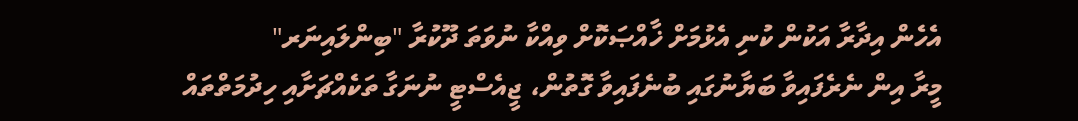އެހެން އިދާރާ އަކުން ކުނި އެޅުމަށް ޚާއްޞަކޮށް ވިއްކާ ނުވަތަ ދޫކުރާ "ބިންލައިނަރ"
މީރާ އިން ނެރެފައިވާ ބަޔާނުގައި ބުނެފައިވާ ގޮތުން، ޖީއެސްޓީ ނުނަގާ ތަކެއްޗަށާއި ހިދުމަތްތައް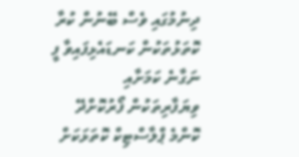ދިނުމުގައި ވެސް ބޭނުން ކުރާ ކޮތަޅުތަކުން ކަނޑައެޅިފައިވާ ފީ ނަގާނެ ކަމަށާއި ވިޔަފާރިތަކުން ފޯރުކޮށްދޭ ކޮންމެ ޕްލާސްޓިކް ކޮތަޅަކަށް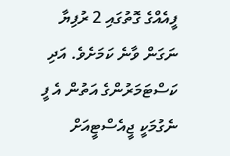ފީއެއްގެ ގޮތުގައި 2 ރުފިޔާ ނަގަން ވާނެ ކަމަށެވެ. އަދި ކަސްޓަމަރުންގެ އަތުން އެ ފީ ނެގުމަކީ ޖީއެސްޓީއަށް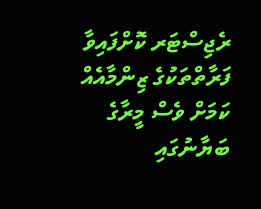ރެޖިސްޓަރ ކޮށްފައިވާ ފަރާތްތަކުގެ ޒިންމާއެއް ކަމަށް ވެސް މީރާގެ ބަޔާނުގައި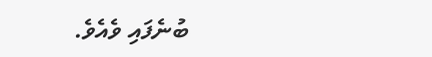ބުނެފައި ވެއެވެ.